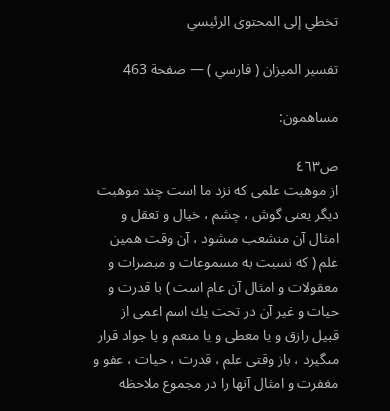تخطي إلى المحتوى الرئيسي

تفسير الميزان ( فارسي ) — صفحة 463

مساهمون:

ص٤٦٣
از موهبت علمى كه نزد ما است چند موهبت ديگر يعنى گوش ، چشم ، خيال و تعقل و امثال آن منشعب مىشود ، آن وقت همين علم ( كه نسبت به مسموعات و مبصرات و معقولات و امثال آن عام است ) با قدرت و حيات و غير آن در تحت يك اسم اعمى از قبيل رازق و يا معطى و يا منعم و يا جواد قرار مىگيرد ، باز وقتى علم ، قدرت ، حيات ، عفو و مغفرت و امثال آنها را در مجموع ملاحظه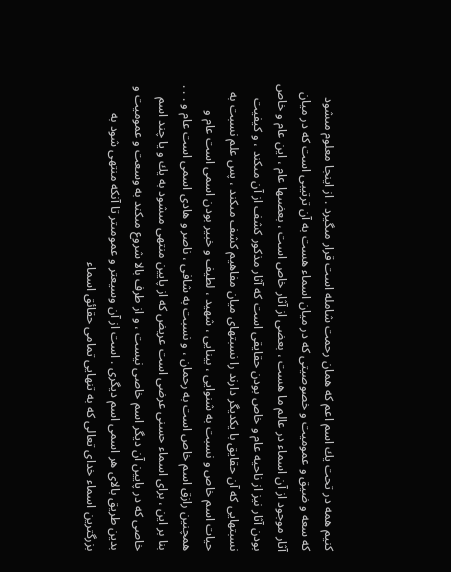كنيم همه در تحت يك اسم اعم كه همان رحمت شامله است قرار مىگيرد . از اينجا معلوم مىشود كه سعه و ضيق و عموميت و خصوصيتى كه در ميان اسماء هست به آن ترتيبى است كه در ميان آثار موجود از آن اسماء در عالم ما هست ، بعضى از آثار خاص است ، بعضىها عام ، اين عام و خاص بودن آثار نيز از ناحيه عام و خاص بودن حقايقى است كه آثار مذكور كشف از آن مىكند ، و كيفيت نسبتهايى كه آن حقايق با يكديگر دارند را نسبتهاى ميان مفاهيم كشف مىكند ، پس علم نسبت به حيات اسم خاص و نسبت به شنوايى ، بينايى ، شهيد ، لطيف و خبير بودن اسمى است عام و همچنين رازق اسم خاص است به رحمان ، و نسبت به شافى ، ناصر و هادى اسمى است عام و . . . بنا بر اين ، براى اسماء حسنى عرضى است عريض كه از پايين منتهى مىشود به يك و يا چند اسم خاصى كه در پايين آن ديگر اسم خاصى نيست ، و از طرف بالا شروع مىكند به وسعت و عموميت و بدين طريق بالاى هر اسمى اسم ديگرى . است از آن وسيعتر و عمومىتر تا آنكه منتهى شود به بزرگترين اسماء خداى تعالى كه به تنهايى تمامى حقائق اسماء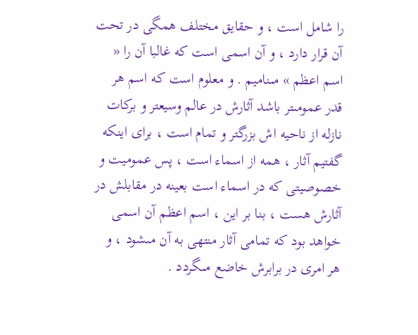را شامل است ، و حقايق مختلف همگى در تحت آن قرار دارد ، و آن اسمى است كه غالبا آن را « اسم اعظم » مىناميم . و معلوم است كه اسم هر قدر عمومىتر باشد آثارش در عالم وسيعتر و بركات نازله از ناحيه اش بزرگتر و تمام است ، براى اينكه گفتيم آثار ، همه از اسماء است ، پس عموميت و خصوصيتى كه در اسماء است بعينه در مقابلش در آثارش هست ، بنا بر اين ، اسم اعظم آن اسمى خواهد بود كه تمامى آثار منتهى به آن مىشود ، و هر امرى در برابرش خاضع مىگردد .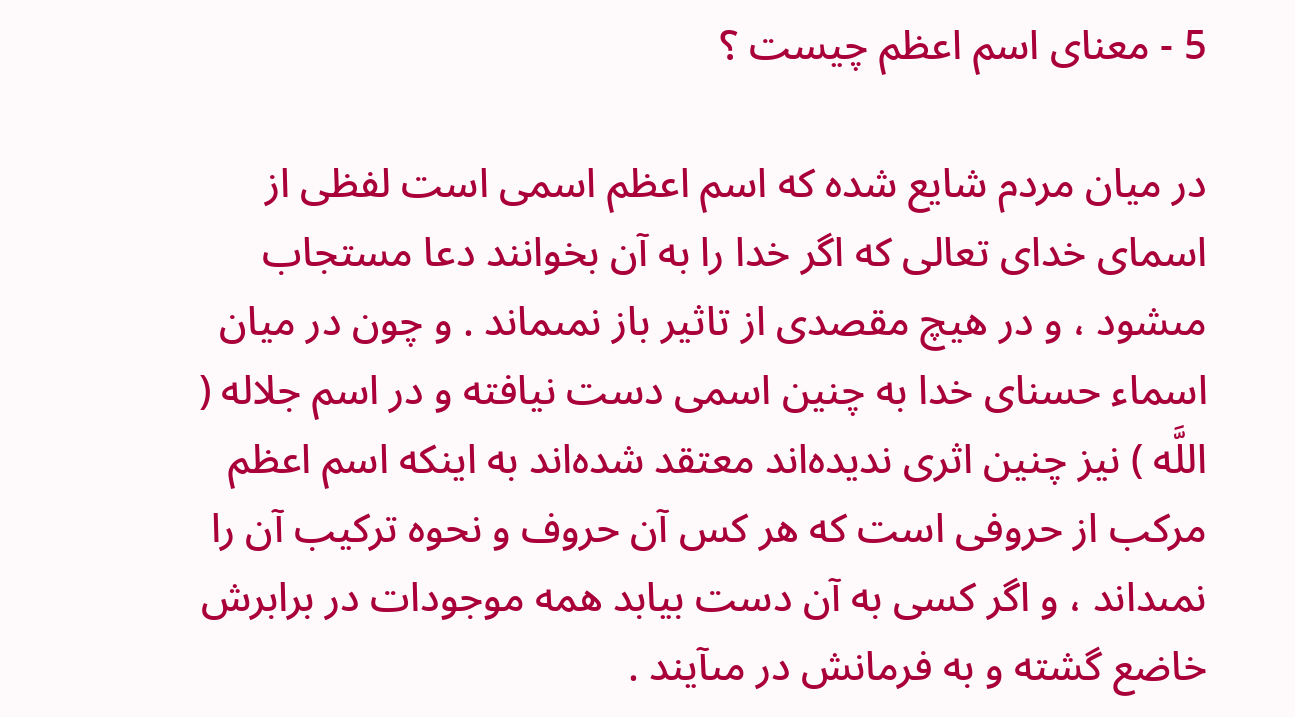5 - معناى اسم اعظم چيست ؟

در ميان مردم شايع شده كه اسم اعظم اسمى است لفظى از اسماى خداى تعالى كه اگر خدا را به آن بخوانند دعا مستجاب مىشود ، و در هيچ مقصدى از تاثير باز نمىماند . و چون در ميان اسماء حسناى خدا به چنين اسمى دست نيافته و در اسم جلاله ( اللَّه ) نيز چنين اثرى نديده‌اند معتقد شده‌اند به اينكه اسم اعظم مركب از حروفى است كه هر كس آن حروف و نحوه تركيب آن را نمىداند ، و اگر كسى به آن دست بيابد همه موجودات در برابرش خاضع گشته و به فرمانش در مىآيند .